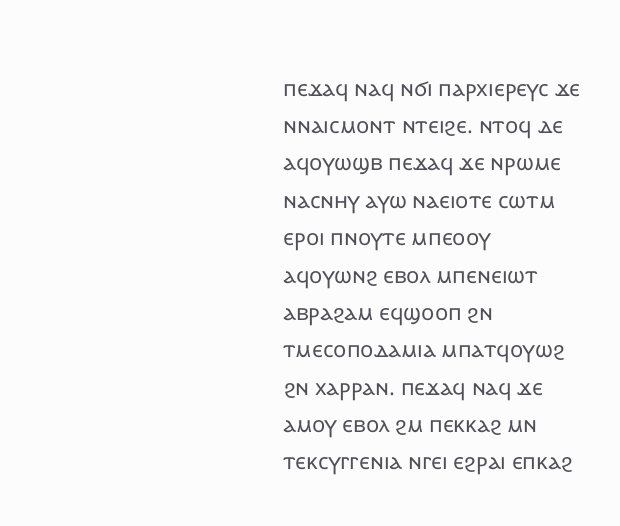ⲡⲉϫⲁϥ ⲛⲁϥ ⲛϭⲓ ⲡⲁⲣⲭⲓⲉⲣⲉⲩⲥ ϫⲉ ⲛⲛⲁⲓⲥⲙⲟⲛⲧ ⲛⲧⲉⲓϩⲉ. ⲛⲧⲟϥ ⲇⲉ ⲁϥⲟⲩⲱϣⲃ ⲡⲉϫⲁϥ ϫⲉ ⲛⲣⲱⲙⲉ ⲛⲁⲥⲛⲏⲩ ⲁⲩⲱ ⲛⲁⲉⲓⲟⲧⲉ ⲥⲱⲧⲙ ⲉⲣⲟⲓ ⲡⲛⲟⲩⲧⲉ ⲙⲡⲉⲟⲟⲩ ⲁϥⲟⲩⲱⲛϩ ⲉⲃⲟⲗ ⲙⲡⲉⲛⲉⲓⲱⲧ ⲁⲃⲣⲁϩⲁⲙ ⲉϥϣⲟⲟⲡ ϩⲛ ⲧⲙⲉⲥⲟⲡⲟⲇⲁⲙⲓⲁ ⲙⲡⲁⲧϥⲟⲩⲱϩ ϩⲛ ⲭⲁⲣⲣⲁⲛ. ⲡⲉϫⲁϥ ⲛⲁϥ ϫⲉ ⲁⲙⲟⲩ ⲉⲃⲟⲗ ϩⲙ ⲡⲉⲕⲕⲁϩ ⲙⲛ ⲧⲉⲕⲥⲩⲅⲅⲉⲛⲓⲁ ⲛⲅⲉⲓ ⲉϩⲣⲁⲓ ⲉⲡⲕⲁϩ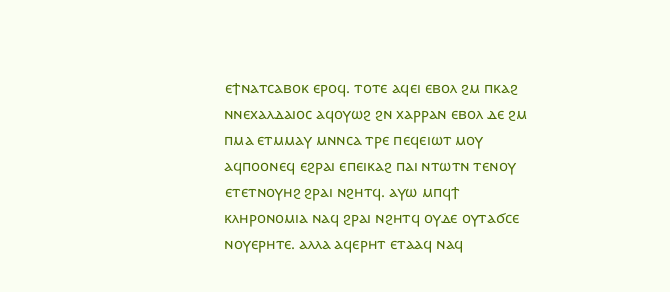ⲉϯⲛⲁⲧⲥⲁⲃⲟⲕ ⲉⲣⲟϥ. ⲧⲟⲧⲉ ⲁϥⲉⲓ ⲉⲃⲟⲗ ϩⲙ ⲡⲕⲁϩ ⲛⲛⲉⲭⲁⲗⲇⲁⲓⲟⲥ ⲁϥⲟⲩⲱϩ ϩⲛ ⲭⲁⲣⲣⲁⲛ ⲉⲃⲟⲗ ⲇⲉ ϩⲙ ⲡⲙⲁ ⲉⲧⲙⲙⲁⲩ ⲙⲛⲛⲥⲁ ⲧⲣⲉ ⲡⲉϥⲉⲓⲱⲧ ⲙⲟⲩ ⲁϥⲡⲟⲟⲛⲉϥ ⲉϩⲣⲁⲓ ⲉⲡⲉⲓⲕⲁϩ ⲡⲁⲓ ⲛⲧⲱⲧⲛ ⲧⲉⲛⲟⲩ ⲉⲧⲉⲧⲛⲟⲩⲏϩ ϩⲣⲁⲓ ⲛϩⲏⲧϥ. ⲁⲩⲱ ⲙⲡϥϯ ⲕⲗⲏⲣⲟⲛⲟⲙⲓⲁ ⲛⲁϥ ϩⲣⲁⲓ ⲛϩⲏⲧϥ ⲟⲩⲇⲉ ⲟⲩⲧⲁϭⲥⲉ ⲛⲟⲩⲉⲣⲏⲧⲉ. ⲁⲗⲗⲁ ⲁϥⲉⲣⲏⲧ ⲉⲧⲁⲁϥ ⲛⲁϥ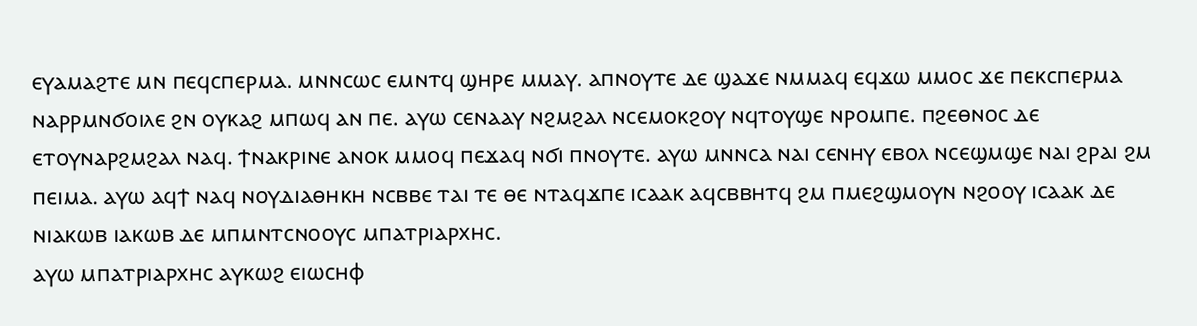ⲉⲩⲁⲙⲁϩⲧⲉ ⲙⲛ ⲡⲉϥⲥⲡⲉⲣⲙⲁ. ⲙⲛⲛⲥⲱⲥ ⲉⲙⲛⲧϥ ϣⲏⲣⲉ ⲙⲙⲁⲩ. ⲁⲡⲛⲟⲩⲧⲉ ⲇⲉ ϣⲁϫⲉ ⲛⲙⲙⲁϥ ⲉϥϫⲱ ⲙⲙⲟⲥ ϫⲉ ⲡⲉⲕⲥⲡⲉⲣⲙⲁ ⲛⲁⲣⲣⲙⲛϭⲟⲓⲗⲉ ϩⲛ ⲟⲩⲕⲁϩ ⲙⲡⲱϥ ⲁⲛ ⲡⲉ. ⲁⲩⲱ ⲥⲉⲛⲁⲁⲩ ⲛϩⲙϩⲁⲗ ⲛⲥⲉⲙⲟⲕϩⲟⲩ ⲛϥⲧⲟⲩϣⲉ ⲛⲣⲟⲙⲡⲉ. ⲡϩⲉⲑⲛⲟⲥ ⲇⲉ ⲉⲧⲟⲩⲛⲁⲣϩⲙϩⲁⲗ ⲛⲁϥ. ϯⲛⲁⲕⲣⲓⲛⲉ ⲁⲛⲟⲕ ⲙⲙⲟϥ ⲡⲉϫⲁϥ ⲛϭⲓ ⲡⲛⲟⲩⲧⲉ. ⲁⲩⲱ ⲙⲛⲛⲥⲁ ⲛⲁⲓ ⲥⲉⲛⲏⲩ ⲉⲃⲟⲗ ⲛⲥⲉϣⲙϣⲉ ⲛⲁⲓ ϩⲣⲁⲓ ϩⲙ ⲡⲉⲓⲙⲁ. ⲁⲩⲱ ⲁϥϯ ⲛⲁϥ ⲛⲟⲩⲇⲓⲁⲑⲏⲕⲏ ⲛⲥⲃⲃⲉ ⲧⲁⲓ ⲧⲉ ⲑⲉ ⲛⲧⲁϥϫⲡⲉ ⲓⲥⲁⲁⲕ ⲁϥⲥⲃⲃⲏⲧϥ ϩⲙ ⲡⲙⲉϩϣⲙⲟⲩⲛ ⲛϩⲟⲟⲩ ⲓⲥⲁⲁⲕ ⲇⲉ ⲛⲓⲁⲕⲱⲃ ⲓⲁⲕⲱⲃ ⲇⲉ ⲙⲡⲙⲛⲧⲥⲛⲟⲟⲩⲥ ⲙⲡⲁⲧⲣⲓⲁⲣⲭⲏⲥ.
ⲁⲩⲱ ⲙⲡⲁⲧⲣⲓⲁⲣⲭⲏⲥ ⲁⲩⲕⲱϩ ⲉⲓⲱⲥⲏⲫ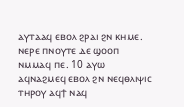ⲁⲩⲧⲁⲁϥ ⲉⲃⲟⲗ ϩⲣⲁⲓ ϩⲛ ⲕⲏⲙⲉ. ⲛⲉⲣⲉ ⲡⲛⲟⲩⲧⲉ ⲇⲉ ϣⲟⲟⲡ ⲛⲙⲙⲁϥ ⲡⲉ. 10 ⲁⲩⲱ ⲁϥⲛⲁϩⲙⲉϥ ⲉⲃⲟⲗ ϩⲛ ⲛⲉϥⲑⲗⲓⲯⲓⲥ ⲧⲏⲣⲟⲩ ⲁϥϯ ⲛⲁϥ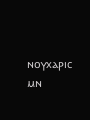ⲛⲟⲩⲭⲁⲣⲓⲥ ⲙⲛ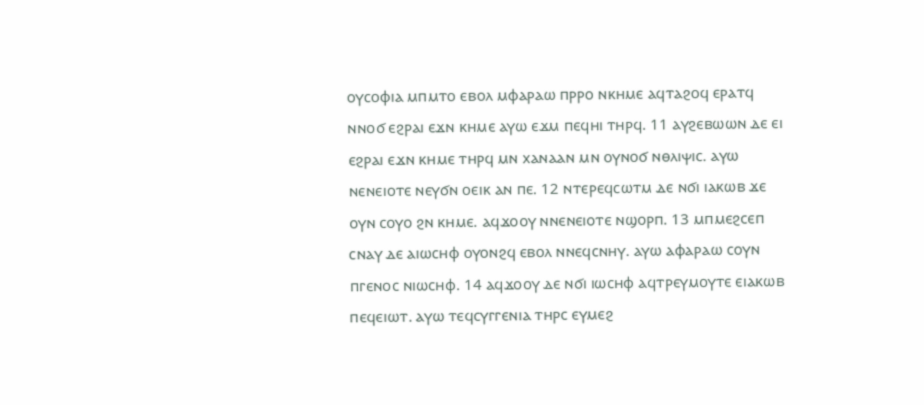ⲟⲩⲥⲟⲫⲓⲁ ⲙⲡⲙⲧⲟ ⲉⲃⲟⲗ ⲙⲫⲁⲣⲁⲱ ⲡⲣⲣⲟ ⲛⲕⲏⲙⲉ ⲁϥⲧⲁϩⲟϥ ⲉⲣⲁⲧϥ ⲛⲛⲟϭ ⲉϩⲣⲁⲓ ⲉϫⲛ ⲕⲏⲙⲉ ⲁⲩⲱ ⲉϫⲙ ⲡⲉϥⲏⲓ ⲧⲏⲣϥ. 11 ⲁⲩϩⲉⲃⲱⲱⲛ ⲇⲉ ⲉⲓ ⲉϩⲣⲁⲓ ⲉϫⲛ ⲕⲏⲙⲉ ⲧⲏⲣϥ ⲙⲛ ⲭⲁⲛⲁⲁⲛ ⲙⲛ ⲟⲩⲛⲟϭ ⲛⲑⲗⲓⲯⲓⲥ. ⲁⲩⲱ ⲛⲉⲛⲉⲓⲟⲧⲉ ⲛⲉⲩϭⲛ ⲟⲉⲓⲕ ⲁⲛ ⲡⲉ. 12 ⲛⲧⲉⲣⲉϥⲥⲱⲧⲙ ⲇⲉ ⲛϭⲓ ⲓⲁⲕⲱⲃ ϫⲉ ⲟⲩⲛ ⲥⲟⲩⲟ ϩⲛ ⲕⲏⲙⲉ. ⲁϥϫⲟⲟⲩ ⲛⲛⲉⲛⲉⲓⲟⲧⲉ ⲛϣⲟⲣⲡ. 13 ⲙⲡⲙⲉϩⲥⲉⲡ ⲥⲛⲁⲩ ⲇⲉ ⲁⲓⲱⲥⲏⲫ ⲟⲩⲟⲛϩϥ ⲉⲃⲟⲗ ⲛⲛⲉϥⲥⲛⲏⲩ. ⲁⲩⲱ ⲁⲫⲁⲣⲁⲱ ⲥⲟⲩⲛ ⲡⲅⲉⲛⲟⲥ ⲛⲓⲱⲥⲏⲫ. 14 ⲁϥϫⲟⲟⲩ ⲇⲉ ⲛϭⲓ ⲓⲱⲥⲏⲫ ⲁϥⲧⲣⲉⲩⲙⲟⲩⲧⲉ ⲉⲓⲁⲕⲱⲃ ⲡⲉϥⲉⲓⲱⲧ. ⲁⲩⲱ ⲧⲉϥⲥⲩⲅⲅⲉⲛⲓⲁ ⲧⲏⲣⲥ ⲉⲩⲙⲉϩ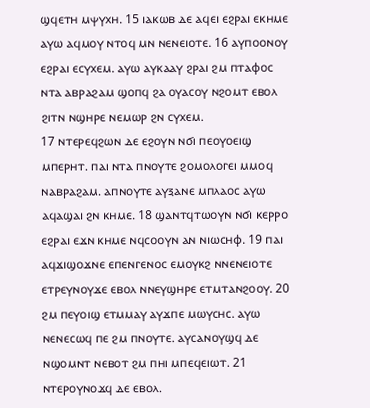ϣϥⲉⲧⲏ ⲙⲯⲩⲭⲏ. 15 ⲓⲁⲕⲱⲃ ⲇⲉ ⲁϥⲉⲓ ⲉϩⲣⲁⲓ ⲉⲕⲏⲙⲉ ⲁⲩⲱ ⲁϥⲙⲟⲩ ⲛⲧⲟϥ ⲙⲛ ⲛⲉⲛⲉⲓⲟⲧⲉ. 16 ⲁⲩⲡⲟⲟⲛⲟⲩ ⲉϩⲣⲁⲓ ⲉⲥⲩⲭⲉⲙ. ⲁⲩⲱ ⲁⲩⲕⲁⲁⲩ ϩⲣⲁⲓ ϩⲙ ⲡⲧⲁⲫⲟⲥ ⲛⲧⲁ ⲁⲃⲣⲁϩⲁⲙ ϣⲟⲡϥ ϩⲁ ⲟⲩⲁⲥⲟⲩ ⲛϩⲟⲙⲧ ⲉⲃⲟⲗ ϩⲓⲧⲛ ⲛϣⲏⲣⲉ ⲛⲉⲙⲱⲣ ϩⲛ ⲥⲩⲭⲉⲙ.
17 ⲛⲧⲉⲣⲉϥϩⲱⲛ ⲇⲉ ⲉϩⲟⲩⲛ ⲛϭⲓ ⲡⲉⲟⲩⲟⲉⲓϣ ⲙⲡⲉⲣⲏⲧ. ⲡⲁⲓ ⲛⲧⲁ ⲡⲛⲟⲩⲧⲉ ϩⲟⲙⲟⲗⲟⲅⲉⲓ ⲙⲙⲟϥ ⲛⲁⲃⲣⲁϩⲁⲙ. ⲁⲡⲛⲟⲩⲧⲉ ⲁⲩⲝⲁⲛⲉ ⲙⲡⲗⲁⲟⲥ ⲁⲩⲱ ⲁϥⲁϣⲁⲓ ϩⲛ ⲕⲏⲙⲉ. 18 ϣⲁⲛⲧϥⲧⲱⲟⲩⲛ ⲛϭⲓ ⲕⲉⲣⲣⲟ ⲉϩⲣⲁⲓ ⲉϫⲛ ⲕⲏⲙⲉ ⲛϥⲥⲟⲟⲩⲛ ⲁⲛ ⲛⲓⲱⲥⲏⲫ. 19 ⲡⲁⲓ ⲁϥϫⲓϣⲟϫⲛⲉ ⲉⲡⲉⲛⲅⲉⲛⲟⲥ ⲉⲙⲟⲩⲕϩ ⲛⲛⲉⲛⲉⲓⲟⲧⲉ ⲉⲧⲣⲉⲩⲛⲟⲩϫⲉ ⲉⲃⲟⲗ ⲛⲛⲉⲩϣⲏⲣⲉ ⲉⲧⲙⲧⲁⲛϩⲟⲟⲩ. 20 ϩⲙ ⲡⲉⲩⲟⲓϣ ⲉⲧⲙⲙⲁⲩ ⲁⲩϫⲡⲉ ⲙⲱⲩⲥⲏⲥ. ⲁⲩⲱ ⲛⲉⲛⲉⲥⲱϥ ⲡⲉ ϩⲙ ⲡⲛⲟⲩⲧⲉ. ⲁⲩⲥⲁⲛⲟⲩϣϥ ⲇⲉ ⲛϣⲟⲙⲛⲧ ⲛⲉⲃⲟⲧ ϩⲙ ⲡⲏⲓ ⲙⲡⲉϥⲉⲓⲱⲧ. 21 ⲛⲧⲉⲣⲟⲩⲛⲟϫϥ ⲇⲉ ⲉⲃⲟⲗ.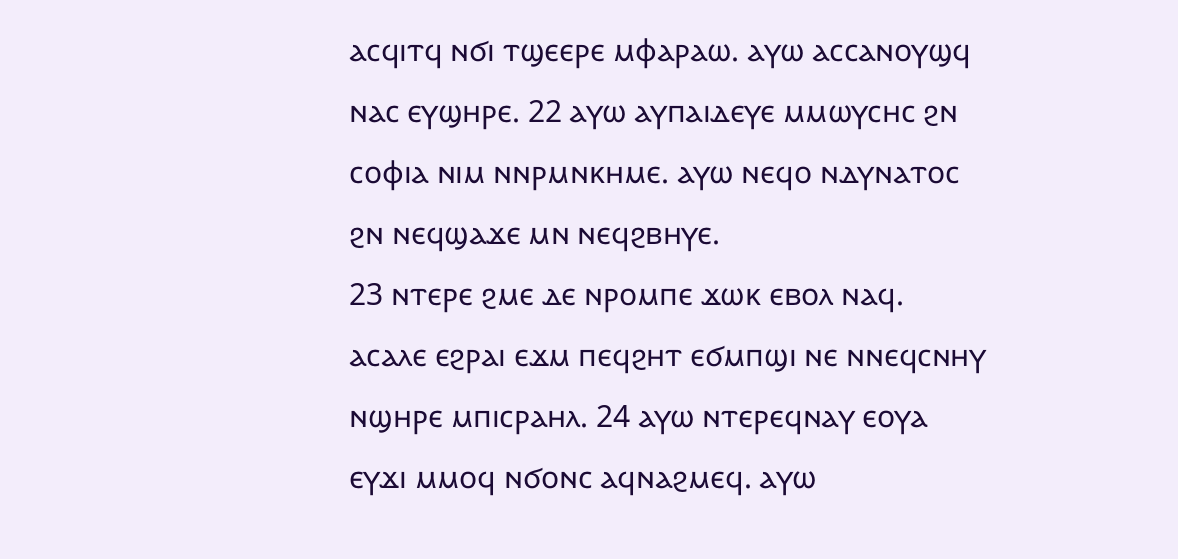ⲁⲥϥⲓⲧϥ ⲛϭⲓ ⲧϣⲉⲉⲣⲉ ⲙⲫⲁⲣⲁⲱ. ⲁⲩⲱ ⲁⲥⲥⲁⲛⲟⲩϣϥ ⲛⲁⲥ ⲉⲩϣⲏⲣⲉ. 22 ⲁⲩⲱ ⲁⲩⲡⲁⲓⲇⲉⲩⲉ ⲙⲙⲱⲩⲥⲏⲥ ϩⲛ ⲥⲟⲫⲓⲁ ⲛⲓⲙ ⲛⲛⲣⲙⲛⲕⲏⲙⲉ. ⲁⲩⲱ ⲛⲉϥⲟ ⲛⲇⲩⲛⲁⲧⲟⲥ ϩⲛ ⲛⲉϥϣⲁϫⲉ ⲙⲛ ⲛⲉϥϩⲃⲏⲩⲉ.
23 ⲛⲧⲉⲣⲉ ϩⲙⲉ ⲇⲉ ⲛⲣⲟⲙⲡⲉ ϫⲱⲕ ⲉⲃⲟⲗ ⲛⲁϥ. ⲁⲥⲁⲗⲉ ⲉϩⲣⲁⲓ ⲉϫⲙ ⲡⲉϥϩⲏⲧ ⲉϭⲙⲡϣⲓ ⲛⲉ ⲛⲛⲉϥⲥⲛⲏⲩ ⲛϣⲏⲣⲉ ⲙⲡⲓⲥⲣⲁⲏⲗ. 24 ⲁⲩⲱ ⲛⲧⲉⲣⲉϥⲛⲁⲩ ⲉⲟⲩⲁ ⲉⲩϫⲓ ⲙⲙⲟϥ ⲛϭⲟⲛⲥ ⲁϥⲛⲁϩⲙⲉϥ. ⲁⲩⲱ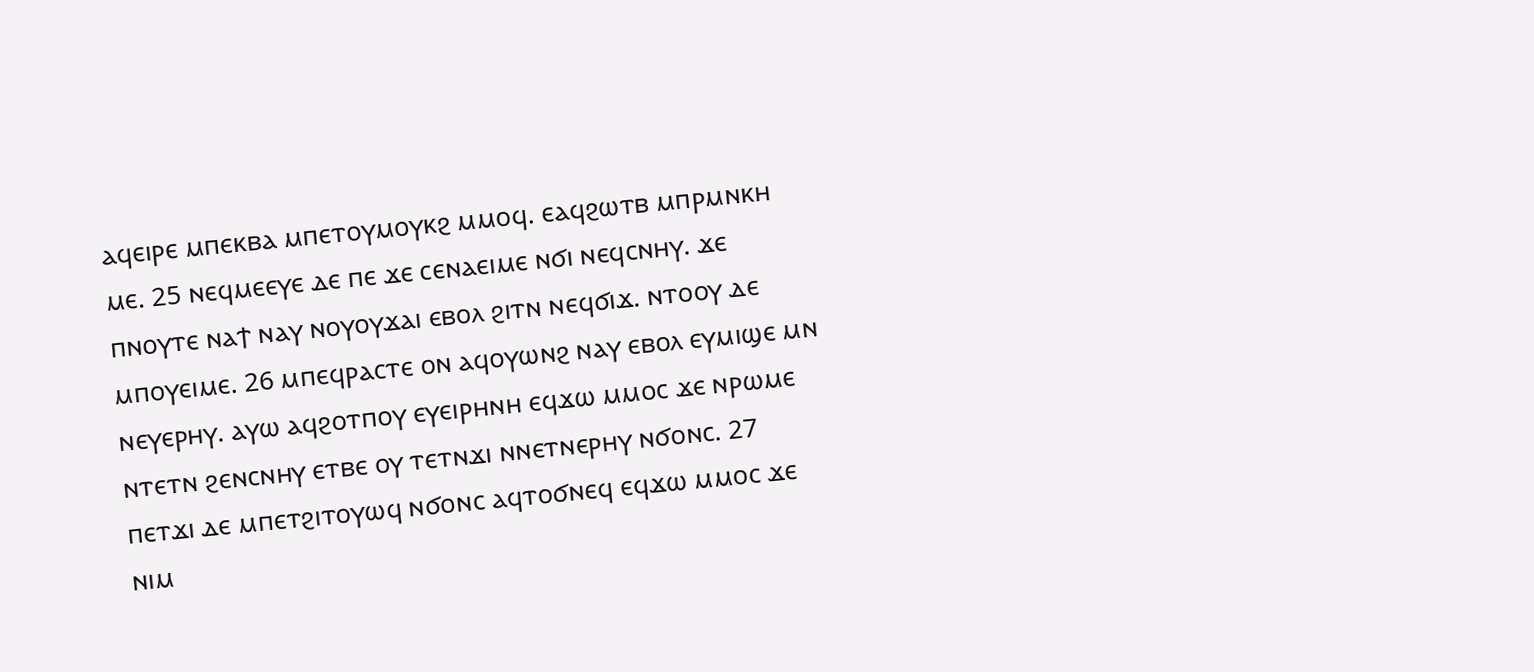ⲁϥⲉⲓⲣⲉ ⲙⲡⲉⲕⲃⲁ ⲙⲡⲉⲧⲟⲩⲙⲟⲩⲕϩ ⲙⲙⲟϥ. ⲉⲁϥϩⲱⲧⲃ ⲙⲡⲣⲙⲛⲕⲏ ⲙⲉ. 25 ⲛⲉϥⲙⲉⲉⲩⲉ ⲇⲉ ⲡⲉ ϫⲉ ⲥⲉⲛⲁⲉⲓⲙⲉ ⲛϭⲓ ⲛⲉϥⲥⲛⲏⲩ. ϫⲉ ⲡⲛⲟⲩⲧⲉ ⲛⲁϯ ⲛⲁⲩ ⲛⲟⲩⲟⲩϫⲁⲓ ⲉⲃⲟⲗ ϩⲓⲧⲛ ⲛⲉϥϭⲓϫ. ⲛⲧⲟⲟⲩ ⲇⲉ ⲙⲡⲟⲩⲉⲓⲙⲉ. 26 ⲙⲡⲉϥⲣⲁⲥⲧⲉ ⲟⲛ ⲁϥⲟⲩⲱⲛϩ ⲛⲁⲩ ⲉⲃⲟⲗ ⲉⲩⲙⲓϣⲉ ⲙⲛ ⲛⲉⲩⲉⲣⲏⲩ. ⲁⲩⲱ ⲁϥϩⲟⲧⲡⲟⲩ ⲉⲩⲉⲓⲣⲏⲛⲏ ⲉϥϫⲱ ⲙⲙⲟⲥ ϫⲉ ⲛⲣⲱⲙⲉ ⲛⲧⲉⲧⲛ ϩⲉⲛⲥⲛⲏⲩ ⲉⲧⲃⲉ ⲟⲩ ⲧⲉⲧⲛϫⲓ ⲛⲛⲉⲧⲛⲉⲣⲏⲩ ⲛϭⲟⲛⲥ. 27 ⲡⲉⲧϫⲓ ⲇⲉ ⲙⲡⲉⲧϩⲓⲧⲟⲩⲱϥ ⲛϭⲟⲛⲥ ⲁϥⲧⲟϭⲛⲉϥ ⲉϥϫⲱ ⲙⲙⲟⲥ ϫⲉ ⲛⲓⲙ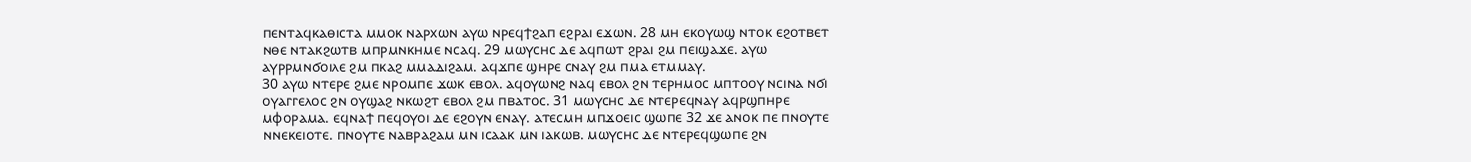ⲡⲉⲛⲧⲁϥⲕⲁⲑⲓⲥⲧⲁ ⲙⲙⲟⲕ ⲛⲁⲣⲭⲱⲛ ⲁⲩⲱ ⲛⲣⲉϥϯϩⲁⲡ ⲉϩⲣⲁⲓ ⲉϫⲱⲛ. 28 ⲙⲏ ⲉⲕⲟⲩⲱϣ ⲛⲧⲟⲕ ⲉϩⲟⲧⲃⲉⲧ ⲛⲑⲉ ⲛⲧⲁⲕϩⲱⲧⲃ ⲙⲡⲣⲙⲛⲕⲏⲙⲉ ⲛⲥⲁϥ. 29 ⲙⲱⲩⲥⲏⲥ ⲇⲉ ⲁϥⲡⲱⲧ ϩⲣⲁⲓ ϩⲙ ⲡⲉⲓϣⲁϫⲉ. ⲁⲩⲱ ⲁⲩⲣⲣⲙⲛϭⲟⲓⲗⲉ ϩⲙ ⲡⲕⲁϩ ⲙⲙⲁⲇⲓϩⲁⲙ. ⲁϥϫⲡⲉ ϣⲏⲣⲉ ⲥⲛⲁⲩ ϩⲙ ⲡⲙⲁ ⲉⲧⲙⲙⲁⲩ.
30 ⲁⲩⲱ ⲛⲧⲉⲣⲉ ϩⲙⲉ ⲛⲣⲟⲙⲡⲉ ϫⲱⲕ ⲉⲃⲟⲗ. ⲁϥⲟⲩⲱⲛϩ ⲛⲁϥ ⲉⲃⲟⲗ ϩⲛ ⲧⲉⲣⲏⲙⲟⲥ ⲙⲡⲧⲟⲟⲩ ⲛⲥⲓⲛⲁ ⲛϭⲓ ⲟⲩⲁⲅⲅⲉⲗⲟⲥ ϩⲛ ⲟⲩϣⲁϩ ⲛⲕⲱϩⲧ ⲉⲃⲟⲗ ϩⲙ ⲡⲃⲁⲧⲟⲥ. 31 ⲙⲱⲩⲥⲏⲥ ⲇⲉ ⲛⲧⲉⲣⲉϥⲛⲁⲩ ⲁϥⲣϣⲡⲏⲣⲉ ⲙⲫⲟⲣⲁⲙⲁ. ⲉϥⲛⲁϯ ⲡⲉϥⲟⲩⲟⲓ ⲇⲉ ⲉϩⲟⲩⲛ ⲉⲛⲁⲩ. ⲁⲧⲉⲥⲙⲏ ⲙⲡϫⲟⲉⲓⲥ ϣⲱⲡⲉ 32 ϫⲉ ⲁⲛⲟⲕ ⲡⲉ ⲡⲛⲟⲩⲧⲉ ⲛⲛⲉⲕⲉⲓⲟⲧⲉ. ⲡⲛⲟⲩⲧⲉ ⲛⲁⲃⲣⲁϩⲁⲙ ⲙⲛ ⲓⲥⲁⲁⲕ ⲙⲛ ⲓⲁⲕⲱⲃ. ⲙⲱⲩⲥⲏⲥ ⲇⲉ ⲛⲧⲉⲣⲉϥϣⲱⲡⲉ ϩⲛ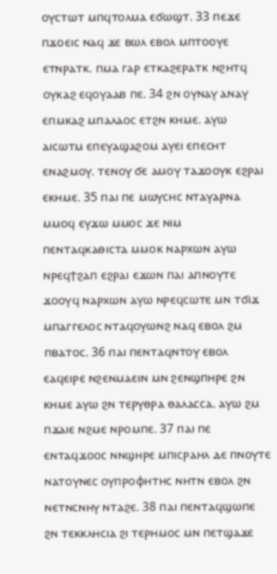ⲟⲩⲥⲧⲱⲧ ⲙⲡϥⲧⲟⲗⲙⲁ ⲉϭⲱϣⲧ. 33 ⲡⲉϫⲉ ⲡϫⲟⲉⲓⲥ ⲛⲁϥ ϫⲉ ⲃⲱⲗ ⲉⲃⲟⲗ ⲙⲡⲧⲟⲟⲩⲉ ⲉⲧⲛⲣⲁⲧⲕ. ⲡⲙⲁ ⲅⲁⲣ ⲉⲧⲕⲁϩⲉⲣⲁⲧⲕ ⲛϩⲏⲧϥ ⲟⲩⲕⲁϩ ⲉϥⲟⲩⲁⲁⲃ ⲡⲉ. 34 ϩⲛ ⲟⲩⲛⲁⲩ ⲁⲛⲁⲩ ⲉⲡⲙⲕⲁϩ ⲙⲡⲁⲗⲁⲟⲥ ⲉⲧϩⲛ ⲕⲏⲙⲉ. ⲁⲩⲱ ⲁⲓⲥⲱⲧⲙ ⲉⲡⲉⲩⲁϣⲁϩⲟⲙ ⲁⲩⲉⲓ ⲉⲡⲉⲥⲏⲧ ⲉⲛⲁϩⲙⲟⲩ. ⲧⲉⲛⲟⲩ ϭⲉ ⲁⲙⲟⲩ ⲧⲁϫⲟⲟⲩⲕ ⲉϩⲣⲁⲓ ⲉⲕⲏⲙⲉ. 35 ⲡⲁⲓ ⲡⲉ ⲙⲱⲩⲥⲏⲥ ⲛⲧⲁⲩⲁⲣⲛⲁ ⲙⲙⲟϥ ⲉⲩϫⲱ ⲙⲙⲟⲥ ϫⲉ ⲛⲓⲙ ⲡⲉⲛⲧⲁϥⲕⲁⲑⲓⲥⲧⲁ ⲙⲙⲟⲕ ⲛⲁⲣⲭⲱⲛ ⲁⲩⲱ ⲛⲣⲉϥϯϩⲁⲡ ⲉϩⲣⲁⲓ ⲉϫⲱⲛ ⲡⲁⲓ ⲁⲡⲛⲟⲩⲧⲉ ϫⲟⲟⲩϥ ⲛⲁⲣⲭⲱⲛ ⲁⲩⲱ ⲛⲣⲉϥⲥⲱⲧⲉ ⲙⲛ ⲧϭⲓϫ ⲙⲡⲁⲅⲅⲉⲗⲟⲥ ⲛⲧⲁϥⲟⲩⲱⲛϩ ⲛⲁϥ ⲉⲃⲟⲗ ϩⲙ ⲡⲃⲁⲧⲟⲥ. 36 ⲡⲁⲓ ⲡⲉⲛⲧⲁϥⲛⲧⲟⲩ ⲉⲃⲟⲗ ⲉⲁϥⲉⲓⲣⲉ ⲛϩⲉⲛⲙⲁⲉⲓⲛ ⲙⲛ ϩⲉⲛϣⲡⲏⲣⲉ ϩⲛ ⲕⲏⲙⲉ ⲁⲩⲱ ϩⲛ ⲧⲉⲣⲩⲑⲣⲁ ⲑⲁⲗⲁⲥⲥⲁ. ⲁⲩⲱ ϩⲙ ⲡϫⲁⲓⲉ ⲛϩⲙⲉ ⲛⲣⲟⲙⲡⲉ. 37 ⲡⲁⲓ ⲡⲉ ⲉⲛⲧⲁϥϫⲟⲟⲥ ⲛⲛϣⲏⲣⲉ ⲙⲡⲓⲥⲣⲁⲏⲗ ⲇⲉ ⲡⲛⲟⲩⲧⲉ ⲛⲁⲧⲟⲩⲛⲉⲥ ⲟⲩⲡⲣⲟⲫⲏⲧⲏⲥ ⲛⲏⲧⲛ ⲉⲃⲟⲗ ϩⲛ ⲛⲉⲧⲛⲥⲛⲏⲩ ⲛⲧⲁϩⲉ. 38 ⲡⲁⲓ ⲡⲉⲛⲧⲁϥϣⲱⲡⲉ ϩⲛ ⲧⲉⲕⲕⲗⲏⲥⲓⲁ ϩⲓ ⲧⲉⲣⲏⲙⲟⲥ ⲙⲛ ⲡⲉⲧϣⲁϫⲉ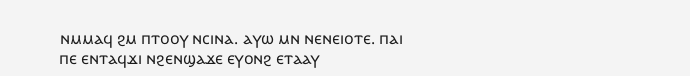ⲛⲙⲙⲁϥ ϩⲙ ⲡⲧⲟⲟⲩ ⲛⲥⲓⲛⲁ. ⲁⲩⲱ ⲙⲛ ⲛⲉⲛⲉⲓⲟⲧⲉ. ⲡⲁⲓ ⲡⲉ ⲉⲛⲧⲁϥϫⲓ ⲛϩⲉⲛϣⲁϫⲉ ⲉⲩⲟⲛϩ ⲉⲧⲁⲁⲩ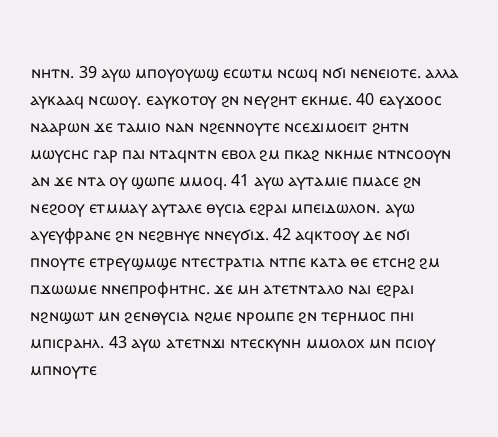ⲛⲏⲧⲛ. 39 ⲁⲩⲱ ⲙⲡⲟⲩⲟⲩⲱϣ ⲉⲥⲱⲧⲙ ⲛⲥⲱϥ ⲛϭⲓ ⲛⲉⲛⲉⲓⲟⲧⲉ. ⲁⲗⲗⲁ ⲁⲩⲕⲁⲁϥ ⲛⲥⲱⲟⲩ. ⲉⲁⲩⲕⲟⲧⲟⲩ ϩⲛ ⲛⲉⲩϩⲏⲧ ⲉⲕⲏⲙⲉ. 40 ⲉⲁⲩϫⲟⲟⲥ ⲛⲁⲁⲣⲱⲛ ϫⲉ ⲧⲁⲙⲓⲟ ⲛⲁⲛ ⲛϩⲉⲛⲛⲟⲩⲧⲉ ⲛⲥⲉϫⲓⲙⲟⲉⲓⲧ ϩⲏⲧⲛ ⲙⲱⲩⲥⲏⲥ ⲅⲁⲣ ⲡⲁⲓ ⲛⲧⲁϥⲛⲧⲛ ⲉⲃⲟⲗ ϩⲙ ⲡⲕⲁϩ ⲛⲕⲏⲙⲉ ⲛⲧⲛⲥⲟⲟⲩⲛ ⲁⲛ ϫⲉ ⲛⲧⲁ ⲟⲩ ϣⲱⲡⲉ ⲙⲙⲟϥ. 41 ⲁⲩⲱ ⲁⲩⲧⲁⲙⲓⲉ ⲡⲙⲁⲥⲉ ϩⲛ ⲛⲉϩⲟⲟⲩ ⲉⲧⲙⲙⲁⲩ ⲁⲩⲧⲁⲗⲉ ⲑⲩⲥⲓⲁ ⲉϩⲣⲁⲓ ⲙⲡⲉⲓⲇⲱⲗⲟⲛ. ⲁⲩⲱ ⲁⲩⲉⲩⲫⲣⲁⲛⲉ ϩⲛ ⲛⲉϩⲃⲏⲩⲉ ⲛⲛⲉⲩϭⲓϫ. 42 ⲁϥⲕⲧⲟⲟⲩ ⲇⲉ ⲛϭⲓ ⲡⲛⲟⲩⲧⲉ ⲉⲧⲣⲉⲩϣⲙϣⲉ ⲛⲧⲉⲥⲧⲣⲁⲧⲓⲁ ⲛⲧⲡⲉ ⲕⲁⲧⲁ ⲑⲉ ⲉⲧⲥⲏϩ ϩⲙ ⲡϫⲱⲱⲙⲉ ⲛⲛⲉⲡⲣⲟⲫⲏⲧⲏⲥ. ϫⲉ ⲙⲏ ⲁⲧⲉⲧⲛⲧⲁⲗⲟ ⲛⲁⲓ ⲉϩⲣⲁⲓ ⲛϩⲛϣⲱⲧ ⲙⲛ ϩⲉⲛⲑⲩⲥⲓⲁ ⲛϩⲙⲉ ⲛⲣⲟⲙⲡⲉ ϩⲛ ⲧⲉⲣⲏⲙⲟⲥ ⲡⲏⲓ ⲙⲡⲓⲥⲣⲁⲏⲗ. 43 ⲁⲩⲱ ⲁⲧⲉⲧⲛϫⲓ ⲛⲧⲉⲥⲕⲩⲛⲏ ⲙⲙⲟⲗⲟⲭ ⲙⲛ ⲡⲥⲓⲟⲩ ⲙⲡⲛⲟⲩⲧⲉ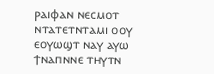ⲣⲁⲓⲫⲁⲛ ⲛⲉⲥⲙⲟⲧ ⲛⲧⲁⲧⲉⲧⲛⲧⲁⲙⲓ ⲟⲟⲩ ⲉⲟⲩⲱϣⲧ ⲛⲁⲩ ⲁⲩⲱ ϯⲛⲁⲡⲛⲛⲉ ⲧⲏⲩⲧⲛ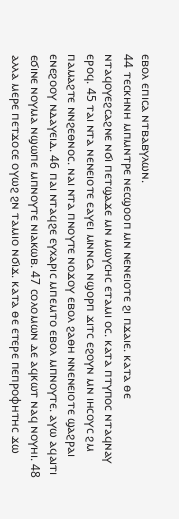ⲉⲃⲟⲗ ⲉⲡⲓⲥⲁ ⲛⲧⲃⲁⲃⲩⲗⲱⲛ.
44 ⲧⲉⲥⲕⲏⲛⲏ ⲙⲡⲙⲛⲧⲣⲉ ⲛⲉⲥϣⲟⲟⲡ ⲙⲛ ⲛⲉⲛⲉⲓⲟⲧⲉ ϩⲓ ⲡϫⲁⲓⲉ. ⲕⲁⲧⲁ ⲑⲉ ⲛⲧⲁϥⲟⲩⲉϩⲥⲁϩⲛⲉ ⲛϭⲓ ⲡⲉⲧϣⲁϫⲉ ⲙⲛ ⲙⲱⲩⲥⲏⲥ ⲉⲧⲁⲙⲓ ⲟⲥ. ⲕⲁⲧⲁ ⲡⲧⲩⲡⲟⲥ ⲛⲧⲁϥⲛⲁⲩ ⲉⲣⲟϥ. 45 ⲧⲁⲓ ⲛⲧⲁ ⲛⲉⲛⲉⲓⲟⲧⲉ ⲉⲁⲩⲉⲓ ⲙⲛⲛⲥⲁ ⲛϣⲟⲣⲡ ϫⲓⲧⲥ ⲉϩⲟⲩⲛ ⲙⲛ ⲓⲏⲥⲟⲩⲥ ϩⲙ ⲡⲁⲙⲁϩⲧⲉ ⲛⲛϩⲉⲑⲛⲟⲥ. ⲛⲁⲓ ⲛⲧⲁ ⲡⲛⲟⲩⲧⲉ ⲛⲟϫⲟⲩ ⲉⲃⲟⲗ ϩⲁⲑⲏ ⲛⲛⲉⲛⲉⲓⲟⲧⲉ ϣⲁϩⲣⲁⲓ ⲉⲛⲉϩⲟⲟⲩ ⲛⲇⲁⲩⲉⲓⲇ. 46 ⲡⲁⲓ ⲛⲧⲁϥϩⲉ ⲉⲩⲭⲁⲣⲓⲥ ⲙⲡⲉⲙⲧⲟ ⲉⲃⲟⲗ ⲙⲡⲛⲟⲩⲧⲉ. ⲁⲩⲱ ⲁϥⲁⲓⲧⲓ ⲉϭⲓⲛⲉ ⲛⲟⲩⲙⲁ ⲛϣⲱⲡⲉ ⲙⲡⲛⲟⲩⲧⲉ ⲛⲓⲁⲕⲱⲃ. 47 ⲥⲟⲗⲟⲙⲱⲛ ⲇⲉ ⲁϥⲕⲱⲧ ⲛⲁϥ ⲛⲟⲩⲏⲓ. 48 ⲁⲗⲗⲁ ⲙⲉⲣⲉ ⲡⲉⲧϫⲟⲥⲉ ⲟⲩⲱϩ ϩⲛ ⲧⲁⲙⲓⲟ ⲛϭⲓϫ. ⲕⲁⲧⲁ ⲑⲉ ⲉⲧⲉⲣⲉ ⲡⲉⲡⲣⲟⲫⲏⲧⲏⲥ ϫⲱ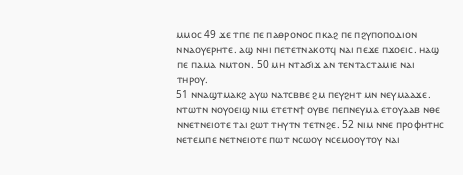ⲙⲙⲟⲥ 49 ϫⲉ ⲧⲡⲉ ⲡⲉ ⲡⲁⲑⲣⲟⲛⲟⲥ ⲡⲕⲁϩ ⲡⲉ ⲡϩⲩⲡⲟⲡⲟⲇⲓⲟⲛ ⲛⲛⲁⲟⲩⲉⲣⲏⲧⲉ. ⲁϣ ⲛⲏⲓ ⲡⲉⲧⲉⲧⲛⲁⲕⲟⲧϥ ⲛⲁⲓ ⲡⲉϫⲉ ⲡϫⲟⲉⲓⲥ. ⲏⲁϣ ⲡⲉ ⲡⲁⲙⲁ ⲛⲙⲧⲟⲛ. 50 ⲙⲏ ⲛⲧⲁϭⲓϫ ⲁⲛ ⲧⲉⲛⲧⲁⲥⲧⲁⲙⲓⲉ ⲛⲁⲓ ⲧⲏⲣⲟⲩ.
51 ⲛⲛⲁϣⲧⲙⲁⲕϩ ⲁⲩⲱ ⲛⲁⲧⲥⲃⲃⲉ ϩⲙ ⲡⲉⲩϩⲏⲧ ⲙⲛ ⲛⲉⲩⲙⲁⲁϫⲉ. ⲛⲧⲱⲧⲛ ⲛⲟⲩⲟⲉⲓϣ ⲛⲓⲙ ⲉⲧⲉⲧⲛϯ ⲟⲩⲃⲉ ⲡⲉⲡⲛⲉⲩⲙⲁ ⲉⲧⲟⲩⲁⲁⲃ ⲛⲑⲉ ⲛⲛⲉⲧⲛⲉⲓⲟⲧⲉ ⲧⲁⲓ ϩⲱⲧ ⲧⲏⲩⲧⲛ ⲧⲉⲧⲛϩⲉ. 52 ⲛⲓⲙ ⲛⲛⲉ ⲡⲣⲟⲫⲏⲧⲏⲥ ⲛⲉⲧⲉⲙⲡⲉ ⲛⲉⲧⲛⲉⲓⲟⲧⲉ ⲡⲱⲧ ⲛⲥⲱⲟⲩ ⲛⲥⲉⲙⲟⲟⲩⲧⲟⲩ ⲛⲁⲓ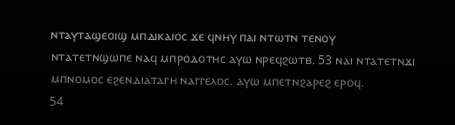ⲛⲧⲁⲩⲧⲁϣⲉⲟⲓϣ ⲙⲡⲇⲓⲕⲁⲓⲟⲥ ϫⲉ ϥⲛⲏⲩ ⲡⲁⲓ ⲛⲧⲱⲧⲛ ⲧⲉⲛⲟⲩ ⲛⲧⲁⲧⲉⲧⲛϣⲱⲡⲉ ⲛⲁϥ ⲙⲡⲣⲟⲇⲟⲧⲏⲥ ⲁⲩⲱ ⲛⲣⲉϥϩⲱⲧⲃ. 53 ⲛⲁⲓ ⲛⲧⲁⲧⲉⲧⲛϫⲓ ⲙⲡⲛⲟⲙⲟⲥ ⲉϩⲉⲛⲇⲓⲁⲧⲁⲅⲏ ⲛⲁⲅⲅⲉⲗⲟⲥ. ⲁⲩⲱ ⲙⲡⲉⲧⲛϩⲁⲣⲉϩ ⲉⲣⲟϥ.
54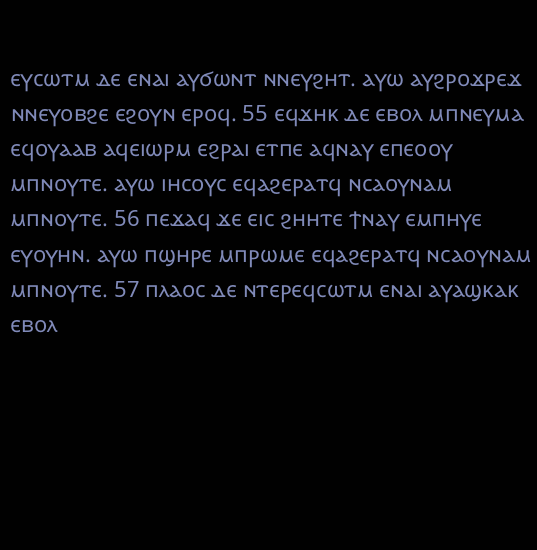ⲉⲩⲥⲱⲧⲙ ⲇⲉ ⲉⲛⲁⲓ ⲁⲩϭⲱⲛⲧ ⲛⲛⲉⲩϩⲏⲧ. ⲁⲩⲱ ⲁⲩϩⲣⲟϫⲣⲉϫ ⲛⲛⲉⲩⲟⲃϩⲉ ⲉϩⲟⲩⲛ ⲉⲣⲟϥ. 55 ⲉϥϫⲏⲕ ⲇⲉ ⲉⲃⲟⲗ ⲙⲡⲛⲉⲩⲙⲁ ⲉϥⲟⲩⲁⲁⲃ ⲁϥⲉⲓⲱⲣⲙ ⲉϩⲣⲁⲓ ⲉⲧⲡⲉ ⲁϥⲛⲁⲩ ⲉⲡⲉⲟⲟⲩ ⲙⲡⲛⲟⲩⲧⲉ. ⲁⲩⲱ ⲓⲏⲥⲟⲩⲥ ⲉϥⲁϩⲉⲣⲁⲧϥ ⲛⲥⲁⲟⲩⲛⲁⲙ ⲙⲡⲛⲟⲩⲧⲉ. 56 ⲡⲉϫⲁϥ ϫⲉ ⲉⲓⲥ ϩⲏⲏⲧⲉ ϯⲛⲁⲩ ⲉⲙⲡⲏⲩⲉ ⲉⲩⲟⲩⲏⲛ. ⲁⲩⲱ ⲡϣⲏⲣⲉ ⲙⲡⲣⲱⲙⲉ ⲉϥⲁϩⲉⲣⲁⲧϥ ⲛⲥⲁⲟⲩⲛⲁⲙ ⲙⲡⲛⲟⲩⲧⲉ. 57 ⲡⲗⲁⲟⲥ ⲇⲉ ⲛⲧⲉⲣⲉϥⲥⲱⲧⲙ ⲉⲛⲁⲓ ⲁⲩⲁϣⲕⲁⲕ ⲉⲃⲟⲗ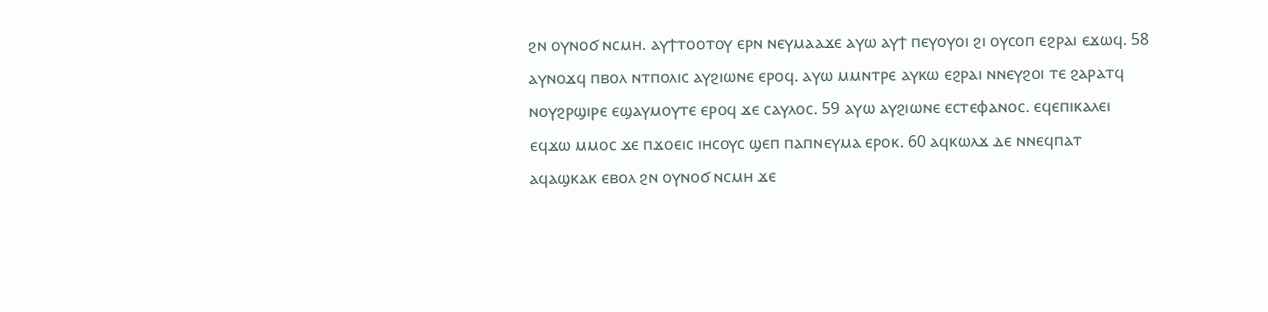ϩⲛ ⲟⲩⲛⲟϭ ⲛⲥⲙⲏ. ⲁⲩϯⲧⲟⲟⲧⲟⲩ ⲉⲣⲛ ⲛⲉⲩⲙⲁⲁϫⲉ ⲁⲩⲱ ⲁⲩϯ ⲡⲉⲩⲟⲩⲟⲓ ϩⲓ ⲟⲩⲥⲟⲡ ⲉϩⲣⲁⲓ ⲉϫⲱϥ. 58 ⲁⲩⲛⲟϫϥ ⲡⲃⲟⲗ ⲛⲧⲡⲟⲗⲓⲥ ⲁⲩϩⲓⲱⲛⲉ ⲉⲣⲟϥ. ⲁⲩⲱ ⲙⲙⲛⲧⲣⲉ ⲁⲩⲕⲱ ⲉϩⲣⲁⲓ ⲛⲛⲉⲩϩⲟⲓ ⲧⲉ ϩⲁⲣⲁⲧϥ ⲛⲟⲩϩⲣϣⲓⲣⲉ ⲉϣⲁⲩⲙⲟⲩⲧⲉ ⲉⲣⲟϥ ϫⲉ ⲥⲁⲩⲗⲟⲥ. 59 ⲁⲩⲱ ⲁⲩϩⲓⲱⲛⲉ ⲉⲥⲧⲉⲫⲁⲛⲟⲥ. ⲉϥⲉⲡⲓⲕⲁⲗⲉⲓ ⲉϥϫⲱ ⲙⲙⲟⲥ ϫⲉ ⲡϫⲟⲉⲓⲥ ⲓⲏⲥⲟⲩⲥ ϣⲉⲡ ⲡⲁⲡⲛⲉⲩⲙⲁ ⲉⲣⲟⲕ. 60 ⲁϥⲕⲱⲗϫ ⲇⲉ ⲛⲛⲉϥⲡⲁⲧ ⲁϥⲁϣⲕⲁⲕ ⲉⲃⲟⲗ ϩⲛ ⲟⲩⲛⲟϭ ⲛⲥⲙⲏ ϫⲉ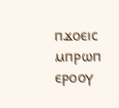ⲡϫⲟⲉⲓⲥ ⲙⲡⲣⲱⲡ ⲉⲣⲟⲟⲩ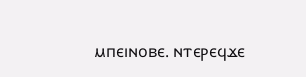ⲙⲡⲉⲓⲛⲟⲃⲉ. ⲛⲧⲉⲣⲉϥϫⲉ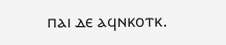ⲡⲁⲓ ⲇⲉ ⲁϥⲛⲕⲟⲧⲕ.